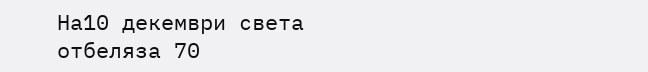На10 декември света отбеляза 70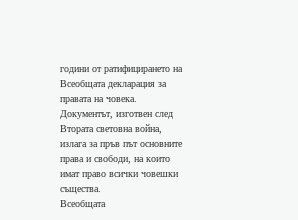години от ратифицирането на Всеобщата декларация за правата на човека.
Документът, изготвен след Втората световна война, излага за пръв път основните права и свободи, на които имат право всички човешки същества.
Всеобщата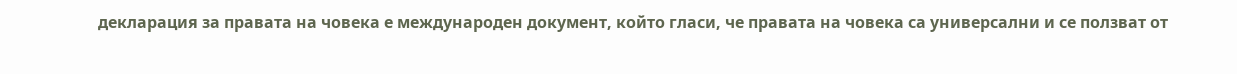декларация за правата на човека е международен документ, който гласи, че правата на човека са универсални и се ползват от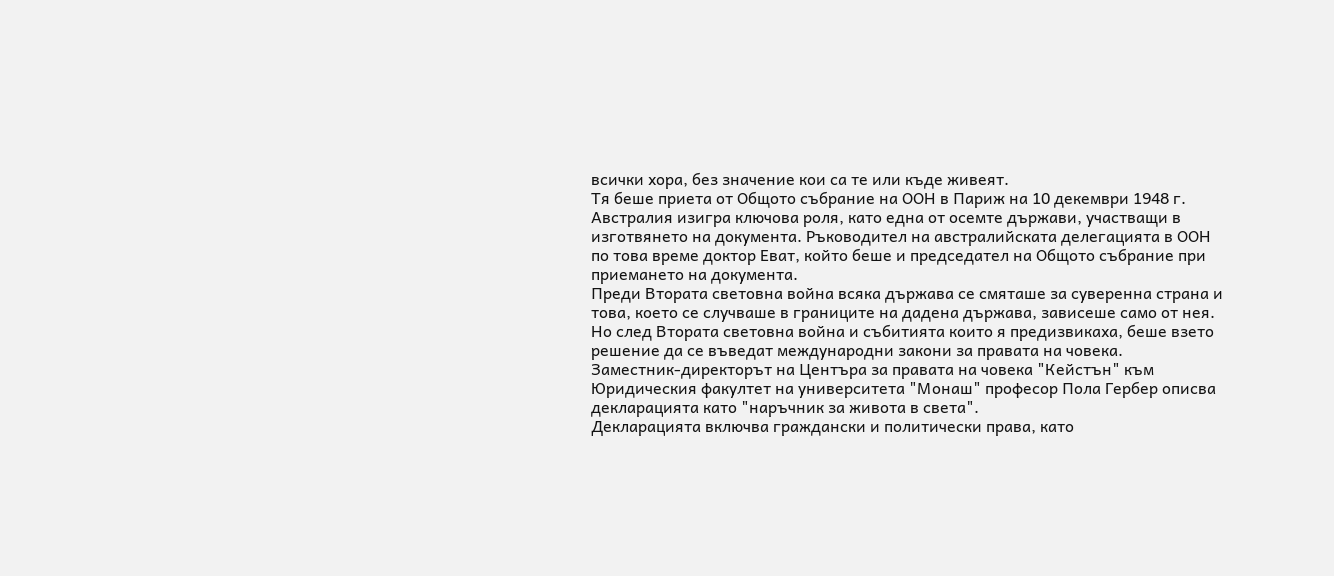всички хора, без значение кои са те или къде живеят.
Тя беше приета от Общото събрание на ООН в Париж на 10 декември 1948 г.
Австралия изигра ключова роля, като една от осемте държави, участващи в изготвянето на документа. Ръководител на австралийската делегацията в ООН по това време доктор Еват, който беше и председател на Общото събрание при приемането на документа.
Преди Втората световна война всяка държава се смяташе за суверенна страна и това, което се случваше в границите на дадена държава, зависеше само от нея.
Но след Втората световна война и събитията които я предизвикаха, беше взето решение да се въведат международни закони за правата на човека.
Заместник-директорът на Центъра за правата на човека "Кейстън" към Юридическия факултет на университета "Монаш" професор Пола Гербер описва декларацията като "наръчник за живота в света".
Декларацията включва граждански и политически права, като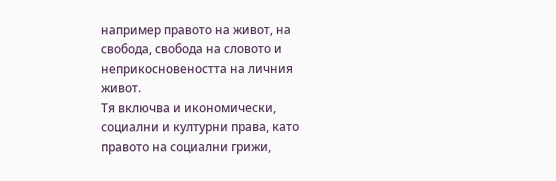например правото на живот, на свобода, свобода на словото и неприкосновеността на личния живот.
Тя включва и икономически, социални и културни права, като правото на социални грижи,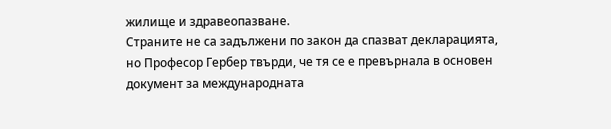жилище и здравеопазване.
Страните не са задължени по закон да спазват декларацията, но Професор Гербер твърди, че тя се е превърнала в основен документ за международната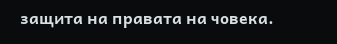защита на правата на човека.